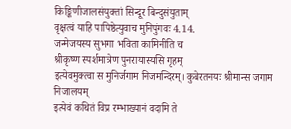किङ्किणीजालसंयुक्तां सिन्दूर बिन्दुसंयुताम्
वृक्षत्वं याहि पापिष्ठेत्युवाच मुनिपुंगवः 4.14.
जन्मेजयस्य सुभगा भविता कामिनीति च
श्रीकृष्ण स्पर्शमात्रेण पुनरायास्यसि गृहम्
इत्येवमुक्त्वा स मुनिर्जगाम निजमन्दिरम्। कुबेरतनयः श्रीमान्स जगाम निजालयम्
इत्येवं कथितं विप्र रम्भाख्यानं वदामि ते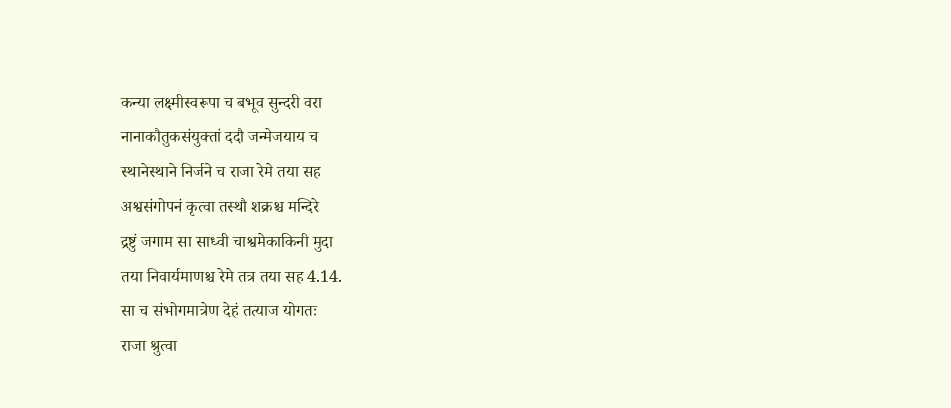कन्या लक्ष्मीस्वरूपा च बभूव सुन्दरी वरा
नानाकौतुकसंयुक्तां ददौ जन्मेजयाय च
स्थानेस्थाने निर्जने च राजा रेमे तया सह
अश्वसंगोपनं कृत्वा तस्थौ शक्रश्च मन्दिरे
द्रष्टुं जगाम सा साध्वी चाश्वमेकाकिनी मुदा
तया निवार्यमाणश्च रेमे तत्र तया सह 4.14.
सा च संभोगमात्रेण देहं तत्याज योगतः
राजा श्रुत्वा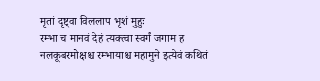मृतां दृष्ट्वा विललाप भृशं मुहुः
रम्भा च मानवं देहं त्यक्त्वा स्वर्गं जगाम ह
नलकूबरमोक्षश्च रम्भायाश्च महामुने इत्येवं कथितं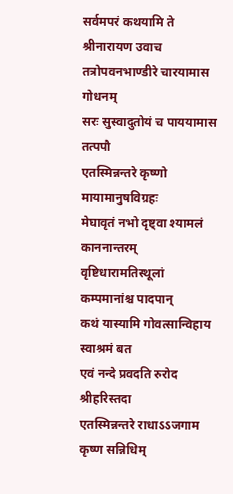सर्वमपरं कथयामि ते
श्रीनारायण उवाच तत्रोपवनभाण्डीरे चारयामास गोधनम्
सरः सुस्वादुतोयं च पाययामास तत्पपौ
एतस्मिन्नन्तरे कृष्णो मायामानुषविग्रहः
मेघावृतं नभो दृष्ट्वा श्यामलं काननान्तरम्
वृष्टिधारामतिस्थूलां कम्पमानांश्च पादपान्
कथं यास्यामि गोवत्सान्विहाय स्वाश्रमं बत
एवं नन्दे प्रवदति रुरोद श्रीहरिस्तदा
एतस्मिन्नन्तरे राधाऽऽजगाम कृष्ण सन्निधिम्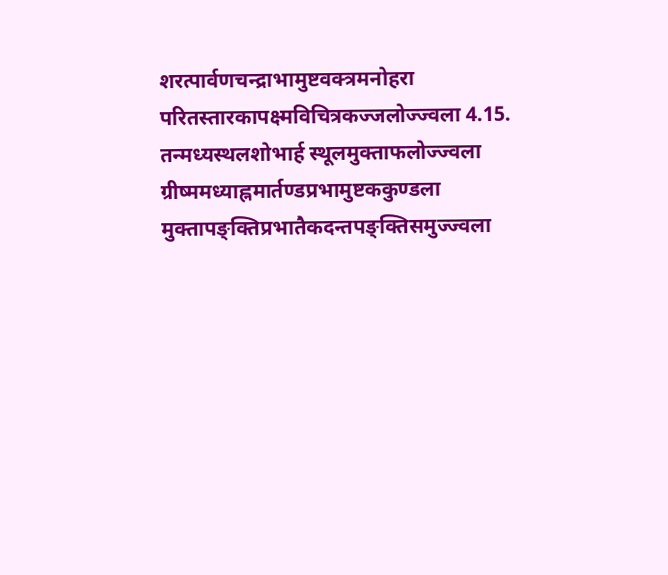शरत्पार्वणचन्द्राभामुष्टवक्त्रमनोहरा
परितस्तारकापक्ष्मविचित्रकज्जलोज्ज्वला 4.15.
तन्मध्यस्थलशोभार्ह स्थूलमुक्ताफलोज्ज्वला
ग्रीष्ममध्याह्नमार्तण्डप्रभामुष्टककुण्डला
मुक्तापङ्क्तिप्रभातैकदन्तपङ्क्तिसमुज्ज्वला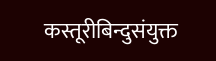कस्तूरीबिन्दुसंयुक्त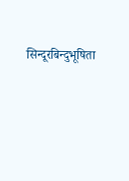सिन्दूरबिन्दुभूषिता